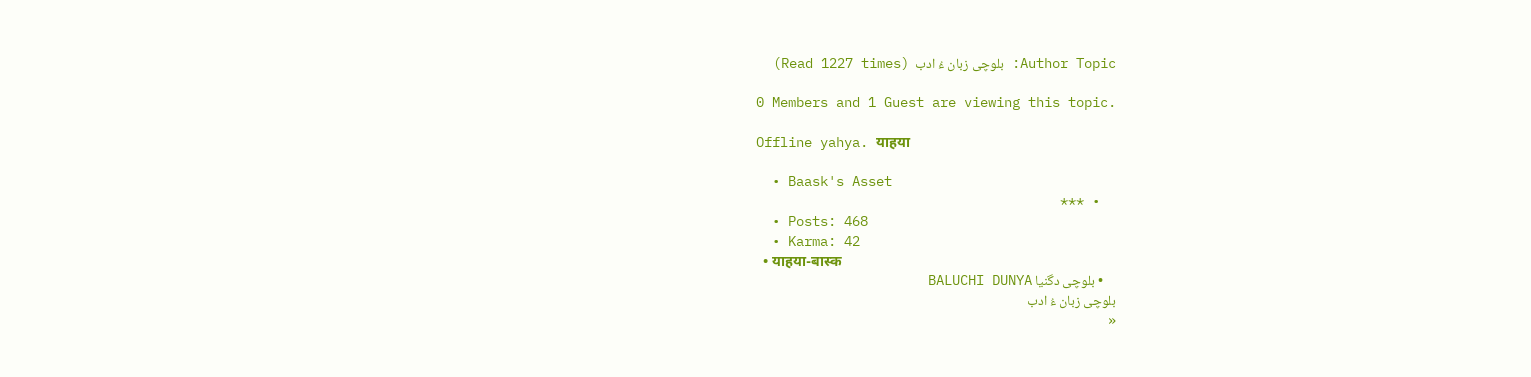Author Topic: بلوچی زبان ءُ ادب  (Read 1227 times)

0 Members and 1 Guest are viewing this topic.

Offline yahya. याहया

  • Baask's Asset
  • ***
  • Posts: 468
  • Karma: 42
  • याहया-बास्क
    • بلوچی دگنیا BALUCHI DUNYA
بلوچی زبان ءُ ادب
«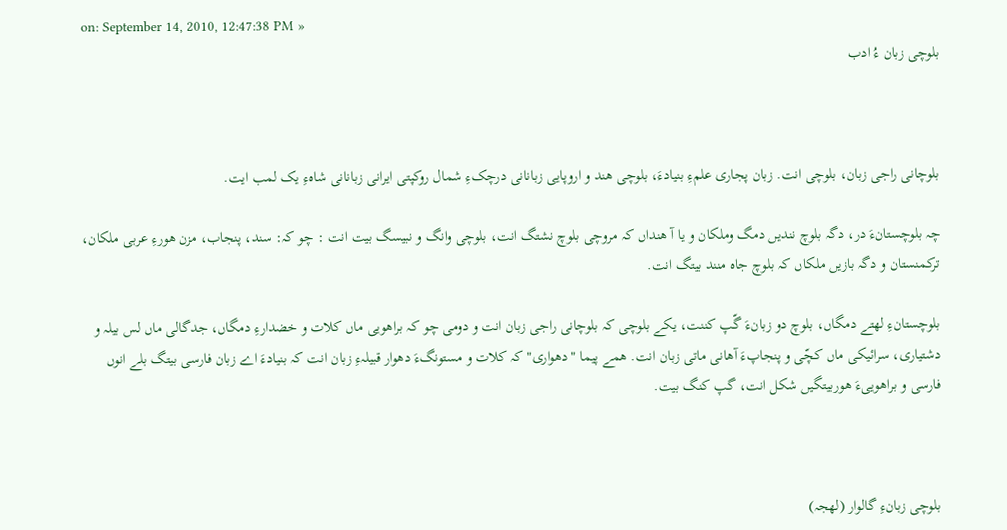on: September 14, 2010, 12:47:38 PM »
بلوچی زبان ءُ ادب



بلوچانی راجی زبان، بلوچی انت. زبان پجاری علمءِ بنیادءَ، بلوچی ھند و اروپایی زبانانی درچکءِ شمال روکپتی ایرانی زبانانی شاہءِ یک لمب ایت.

چہ بلوچستانءَ در، دگہ بلوچ نندیں دمگ وملکان و یا آ ھنداں کہ مروچی بلوچ نشتگ انت، بلوچی وانگ و نبیسگ بیت انت : چو کہ: سند، پنجاب، مزن ھورءِ عربی ملکان، ترکمنستان و دگہ بازیں ملکاں کہ بلوچ جاہ منند بیتگ انت.

بلوچستانءِ لھتے دمگاں، بلوچ دو زبانءَ گّپ کننت، یکے بلوچی کہ بلوچانی راجی زبان انت و دومی چو کہ براھویی ماں کلات و خضدارءِ دمگاں، جدگالی ماں لس بیلہ و دشتیاری، سرائیکی ماں کچّی و پنجاپءَ آھانی ماتی زبان انت. ھمے پیما "دھواری" کہ کلات و مستونگءَ دھوار قبیلہءِ زبان انت کہ بنیادءَ اے زبان فارسی بیتگ بلے انوں فارسی و براھوییءَ ھوربیتگیں شکل انت، گپ کنگ بیت.



بلوچی زبانءِ گالوار (لھجہ)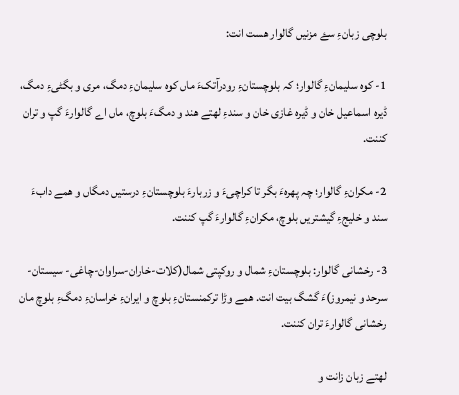بلوچی زبانءِ سۓ مزنیں گالوار ھست انت:

1- کوہ سلیمانءِ گالوار؛ کہ بلوچستانءِ رودرآتکءَ ماں کوہ سلیمانءِ دمگ، مری و بگٹیءِ دمگ، ڈیرہ اسماعیل خان و ڈیرہ غازی خان و سندءِ لھتے ھند و دمگءَ بلوچ، ماں اے گالوارءَ گپ و تران کننت.

2- مکرانءِ گالوار؛ چہ پھرہءَ بگر تا کراچیءَ و زربارءَ بلوچستانءِ درستیں دمگاں و ھمے دابءَ سند و خلیجءِ گیشتریں بلوچ، مکرانءِ گالوارءَ گپ کننت.

3- رخشانی گالوار: بلوچستانءِ شمال و روکپتی شمال(کلات-خاران-سراوان-چاغی- سیستان- سرحد و نیمروز)ءَ گشگ بیت انت. همے وڑا ترکمنستانءِ بلوچ و ایرانءِ خراسانءِ دمگءِ بلوچ مان رخشانی گالوارءَ تران کننت.

لهتے زبان زانت و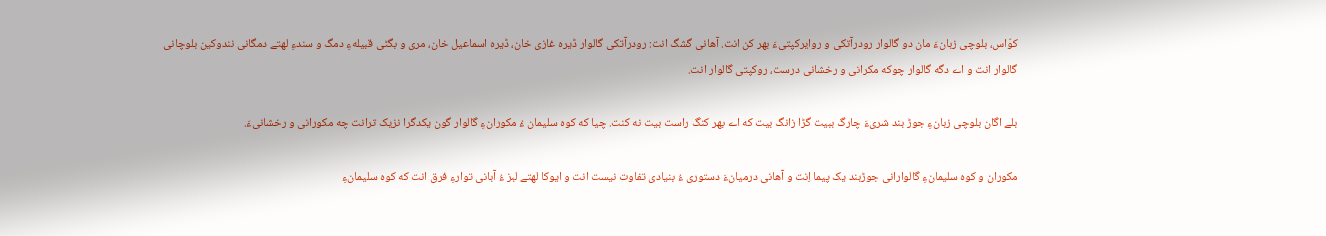کوّاس، بلوچی زبانءَ مان دو گالوار رودرآتکی و روایرکپتیءَ بهر کن انت. آهانی گشگ انت: رودرآتکی گالوار ڈیره غازی خان، ڈیره اسماعیل خان، مری و بگٹی قبیلهءِ دمگ و سندءِ لهتے دمگانی نندوکین بلوچانی گالوار انت و اے دگه گالوار چوکه مکرانی و رخشانی درست، روکپتی گالوار انت.

بلے اگان بلوچی زبانءِ جوڑ بند شریءَ چارگ ببیت گڑا زانگ بیت که اے بهر کنگ راست بیت نه کنت. چیا که کوه سلیمان ءُ مکورانءِ گالوار گون یکدگرا نزیک ترانت چه مکورانی و رخشانیءَ.

مکوران و کوه سلیمانءِ گالوارانی جوڑبند یک پیما اِنت و آهانی درمیانءَ دستوری ءُ بنیادی تفاوت نیست انت و ایوکا لهتے لبز ءُ آبانی توارءِ فرق انت که کوه سلیمانءِ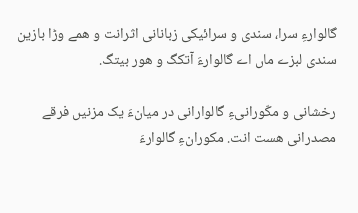گالوارءِ سرا، سندی و سرائیکی زبانانی اثرانت و همے وڑا بازین سندی لبزے ماں اے گالوارءَ آتکگ و هور بیتگ.

رخشانی و مکّورانیءِ گالوارانی در میانءَ یک مزنیں فرقے مصدرانی هست انت. مکورانءِ گالوارءَ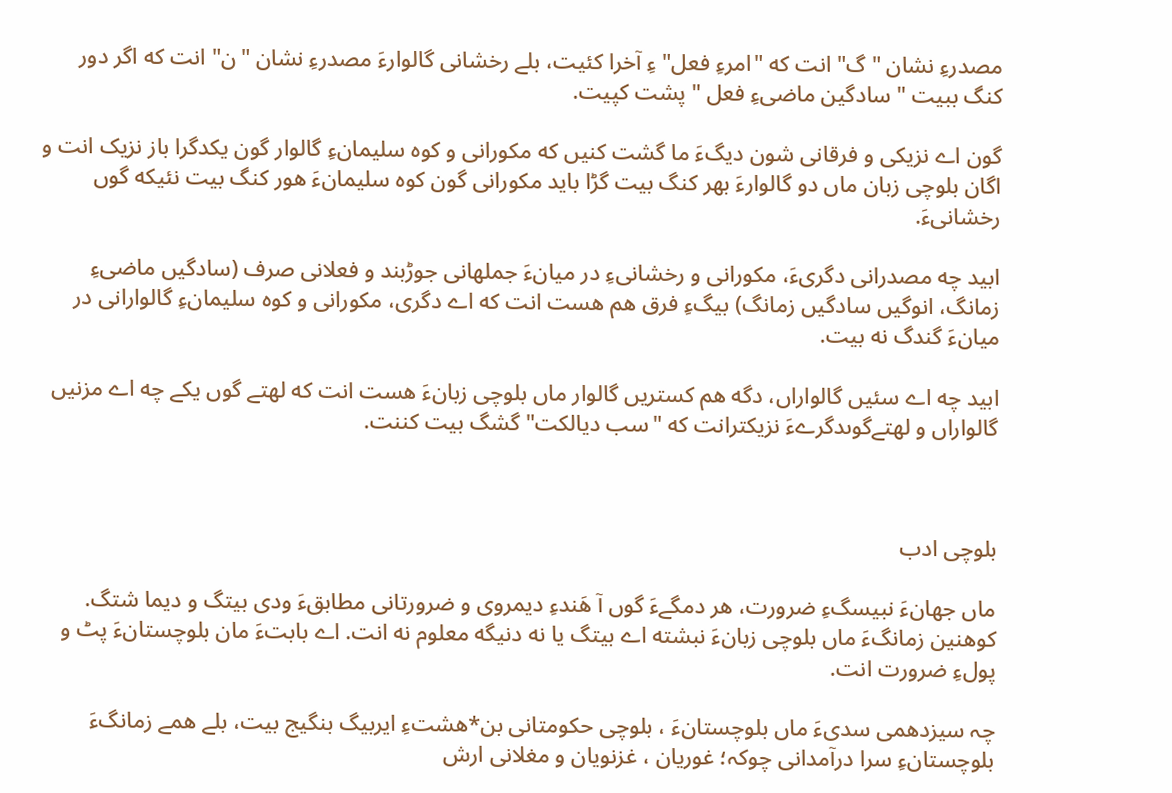مصدرءِ نشان "گ" انت که "امرءِ فعل" ءِ آخرا کئیت، بلے رخشانی گالوارءَ مصدرءِ نشان "ن" انت که اگر دور کنگ ببیت " سادگین ماضیءِ فعل " پشت کپیت.

گون اے نزیکی و فرقانی شون دیگءَ ما گشت کنیں که مکورانی و کوه سلیمانءِ گالوار گون یکدگرا باز نزیک انت و اگان بلوچی زبان ماں دو گالوارءَ بهر کنگ بیت گڑا باید مکورانی گون کوه سلیمانءَ هور کنگ بیت نئیکه گوں رخشانیءَ.

ابید چه مصدرانی دگریءَ، مکورانی و رخشانیءِ در میانءَ جملهانی جوڑبند و فعلانی صرف (سادگیں ماضیءِ زمانگ، انوگیں سادگیں زمانگ) بیگءِ فرق هم هست انت که اے دگری، مکورانی و کوه سلیمانءِ گالوارانی در میانءَ گندگ نه بیت.

ابید چه اے سئیں گالواراں، دگه هم کستریں گالوار ماں بلوچی زبانءَ هست انت که لهتے گوں یکے چه اے مزنیں گالواراں و لهتےگوںدگرےءَ نزیکترانت که "سب دیالکت" گشگ بیت کننت.



بلوچی ادب

ماں جهانءَ نبیسگءِ ضرورت، هر دمگےءَ گوں آ هَندءِ دیمروی و ضرورتانی مطابقءَ ودی بیتگ و دیما شتگ. کوهنین زمانگءَ ماں بلوچی زبانءَ نبشته اے بیتگ یا نه دنیگه معلوم نه انت. اے بابتءَ مان بلوچستانءَ پٹ و پولءِ ضرورت انت.

چہ سیزدھمی سدیءَ ماں بلوچستانءَ ، بلوچی حکومتانی بن*ھشتءِ ایربیگ بنگیج بیت، بلے ھمے زمانگءَ بلوچستانءِ سرا درآمدانی چوکہ؛ غوریان ، غزنویان و مغلانی ارش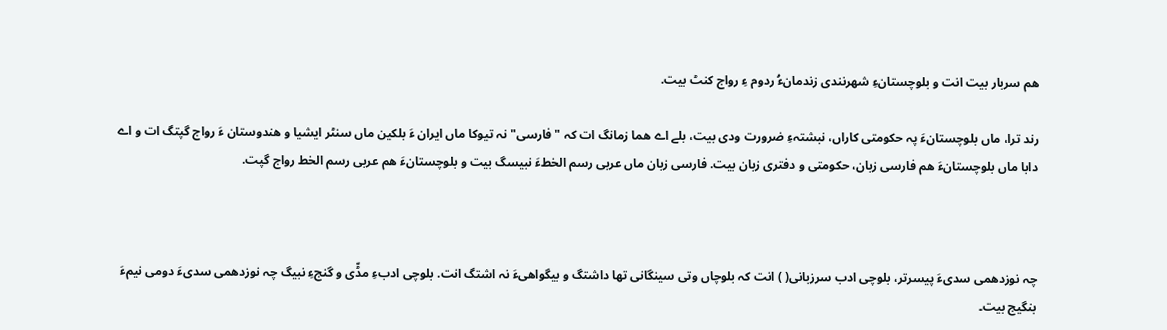ھم سربار بیت انت و بلوچستانءِ شھرنندی زندمانءُ ردوم ءِ رواج کنٹ بیت.

رند ترا، ماں بلوچستانءَ پہ حکومتی کاراں، نبشتہءِ ضرورت ودی بیت، بلے اے ھما زمانگ ات کہ "فارسی" نہ تیوکا ماں ایران ءَ بلکین ماں سنٹر ایشیا و ھندوستان ءَ رواج گپتگ ات و اے دابا ماں بلوچستانءَ ھم فارسی زبان، حکومتی و دفتری زبان بیت. فارسی زبان ماں عربی رسم الخطءَ نبیسگ بیت و بلوچستانءَ ھم عربی رسم الخط رواج گپت.



چہ نوزدھمی سدیءَ پیسرتر، بلوچی ادب سرزبانی( ) انت کہ بلوچاں وتی سینگانی تھا داشتگ و بیگواھیءَ نہ اشتگ انت. بلوچی ادبءِ مڈّی و گنجءِ نبیگ چہ نوزدھمی سدیءَ دومی نیمءَ بنگیج بیت۔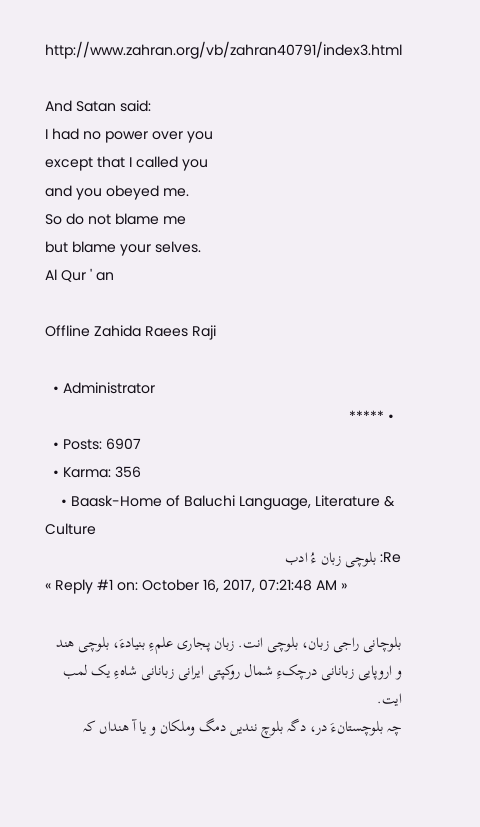http://www.zahran.org/vb/zahran40791/index3.html

And Satan said:
I had no power over you
except that I called you
and you obeyed me.
So do not blame me
but blame your selves.
Al Qur ' an

Offline Zahida Raees Raji

  • Administrator
  • *****
  • Posts: 6907
  • Karma: 356
    • Baask-Home of Baluchi Language, Literature & Culture
Re: بلوچی زبان ءُ ادب
« Reply #1 on: October 16, 2017, 07:21:48 AM »

بلوچانی راجی زبان، بلوچی انت. زبان پجاری علمءِ بنیادءَ، بلوچی ھند و اروپایی زبانانی درچکءِ شمال روکپتی ایرانی زبانانی شاہءِ یک لمب ایت.
چہ بلوچستانءَ در، دگہ بلوچ نندیں دمگ وملکان و یا آ ھنداں کہ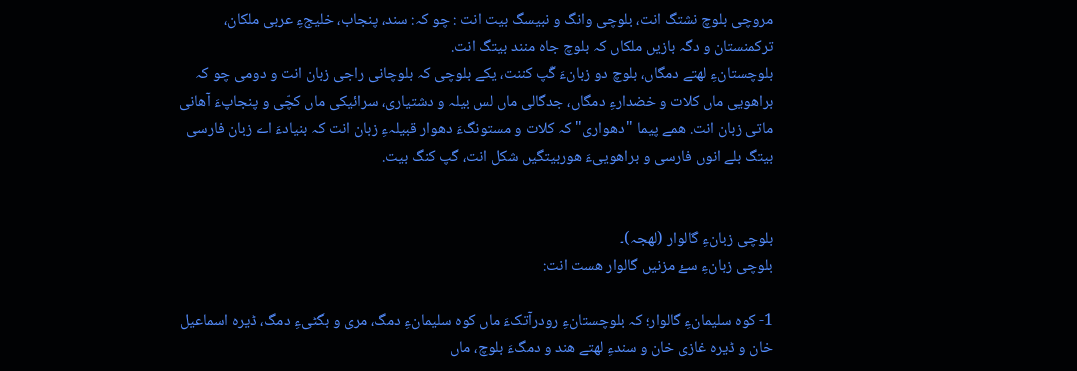مروچی بلوچ نشتگ انت، بلوچی وانگ و نبیسگ بیت انت : چو کہ: سند، پنجاب، خلیجءِ عربی ملکان، ترکمنستان و دگہ بازیں ملکاں کہ بلوچ جاہ منند بیتگ انت.
بلوچستانءِ لھتے دمگاں، بلوچ دو زبانءَ گّپ کننت، یکے بلوچی کہ بلوچانی راجی زبان انت و دومی چو کہ براھویی ماں کلات و خضدارءِ دمگاں، جدگالی ماں لس بیلہ و دشتیاری، سرائیکی ماں کچّی و پنجاپءَ آھانی ماتی زبان انت. ھمے پیما "دھواری" کہ کلات و مستونگءَ دھوار قبیلہءِ زبان انت کہ بنیادءَ اے زبان فارسی بیتگ بلے انوں فارسی و براھوییءَ ھوربیتگیں شکل انت، گپ کنگ بیت.


بلوچی زبانءِ گالوار (لھجہ)۔
بلوچی زبانءِ سۓ مزنیں گالوار ھست انت:

1- کوہ سلیمانءِ گالوار؛ کہ بلوچستانءِ رودرآتکءَ ماں کوہ سلیمانءِ دمگ، مری و بگٹیءِ دمگ، ڈیرہ اسماعیل خان و ڈیرہ غازی خان و سندءِ لھتے ھند و دمگءَ بلوچ، ماں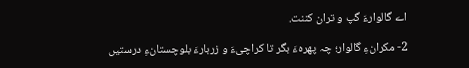اے گالوارءَ گپ و تران کننت.

2- مکرانءِ گالوار؛ چہ پھرہءَ بگر تا کراچیءَ و زربارءَ بلوچستانءِ درستیں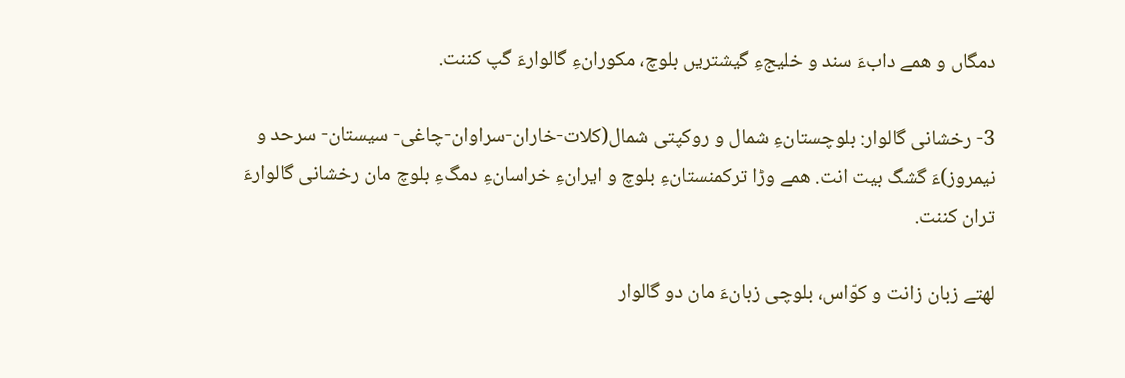دمگاں و ھمے دابءَ سند و خلیجءِ گیشتریں بلوچ، مکورانءِ گالوارءَ گپ کننت.

3- رخشانی گالوار: بلوچستانءِ شمال و روکپتی شمال(کلات-خاران-سراوان-چاغی- سیستان- سرحد و نیمروز)ءَ گشگ بیت انت. همے وڑا ترکمنستانءِ بلوچ و ایرانءِ خراسانءِ دمگءِ بلوچ مان رخشانی گالوارءَ تران کننت.

لهتے زبان زانت و کوّاس، بلوچی زبانءَ مان دو گالوار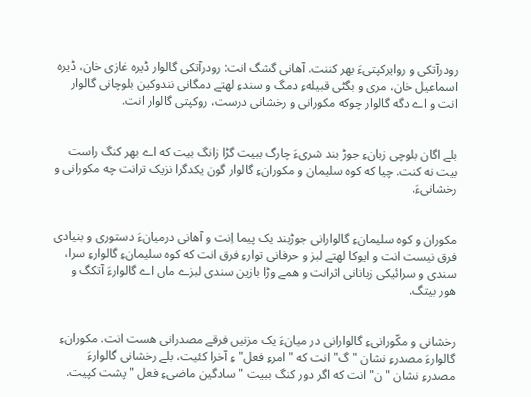رودرآتکی و روایرکپتیءَ بهر کننت. آهانی گشگ انت: رودرآتکی گالوار ڈیره غازی خان، ڈیره اسماعیل خان، مری و بگٹی قبیلهءِ دمگ و سندءِ لهتے دمگانی نندوکین بلوچانی گالوار انت و اے دگه گالوار چوکه مکورانی و رخشانی درست، روکپتی گالوار انت.


بلے اگان بلوچی زبانءِ جوڑ بند شریءَ چارگ ببیت گڑا زانگ بیت که اے بهر کنگ راست بیت نه کنت. چیا که کوه سلیمان و مکورانءِ گالوار گون یکدگرا نزیک ترانت چه مکورانی و رخشانیءَ.


مکوران و کوه سلیمانءِ گالوارانی جوڑبند یک پیما اِنت و آهانی درمیانءَ دستوری و بنیادی فرق نیست انت و ایوکا لهتے لبز و حرفانی توارءِ فرق انت که کوه سلیمانءِ گالوارءِ سرا، سندی و سرائیکی زبانانی اثرانت و همے وڑا بازین سندی لبزے ماں اے گالوارءَ آتکگ و هور بیتگ.


رخشانی و مکّورانیءِ گالوارانی در میانءَ یک مزنیں فرقے مصدرانی هست انت. مکورانءِ گالوارءَ مصدرءِ نشان "گ" انت که "امرءِ فعل" ءِ آخرا کئیت، بلے رخشانی گالوارءَ مصدرءِ نشان "ن" انت که اگر دور کنگ ببیت " سادگین ماضیءِ فعل " پشت کپیت.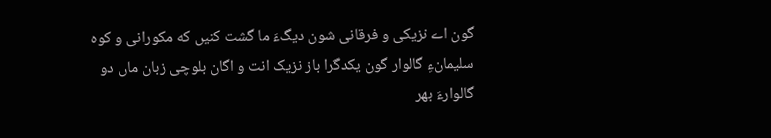گون اے نزیکی و فرقانی شون دیگءَ ما گشت کنیں که مکورانی و کوه سلیمانءِ گالوار گون یکدگرا باز نزیک انت و اگان بلوچی زبان ماں دو گالوارءَ بهر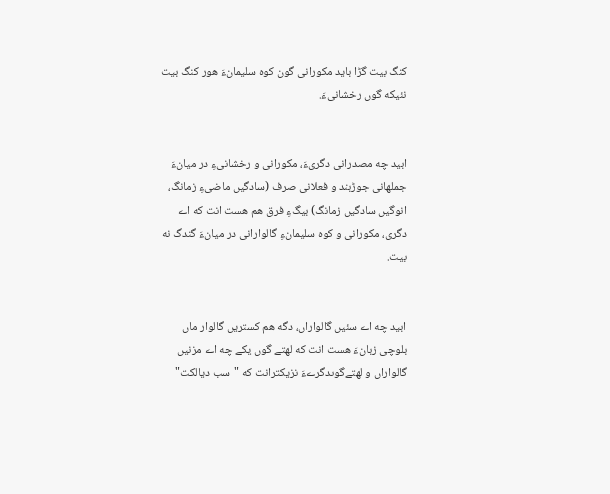کنگ بیت گڑا باید مکورانی گون کوه سلیمانءَ هور کنگ بیت نئیکه گوں رخشانیءَ.


ابید چه مصدرانی دگریءَ، مکورانی و رخشانیءِ در میانءَ جملهانی جوڑبند و فعلانی صرف (سادگیں ماضیءِ زمانگ، انوگیں سادگیں زمانگ) بیگءِ فرق هم هست انت که اے دگری، مکورانی و کوه سلیمانءِ گالوارانی در میانءَ گندگ نه بیت.


ابید چه اے سئیں گالواراں، دگه هم کستریں گالوار ماں بلوچی زبانءَ هست انت که لهتے گوں یکے چه اے مزنیں گالواراں و لهتےگوںدگرےءَ نزیکترانت که "سب دیالکت"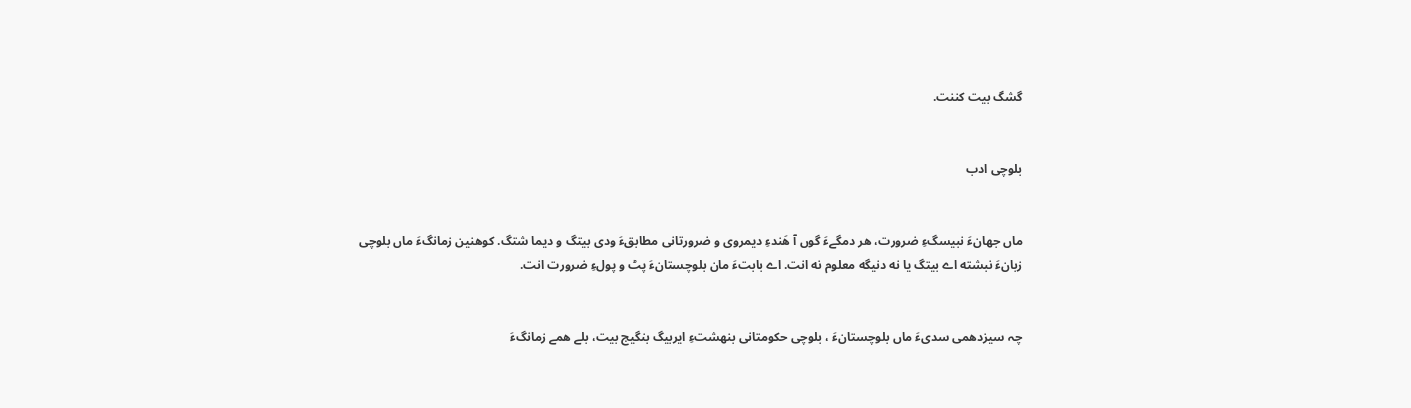گشگ بیت کننت.


بلوچی ادب


ماں جهانءَ نبیسگءِ ضرورت، هر دمگےءَ گوں آ هَندءِ دیمروی و ضرورتانی مطابقءَ ودی بیتگ و دیما شتگ. کوهنین زمانگءَ ماں بلوچی زبانءَ نبشته اے بیتگ یا نه دنیگه معلوم نه انت. اے بابتءَ مان بلوچستانءَ پٹ و پولءِ ضرورت انت.


چہ سیزدھمی سدیءَ ماں بلوچستانءَ ، بلوچی حکومتانی بنھشتءِ ایربیگ بنگیج بیت، بلے ھمے زمانگءَ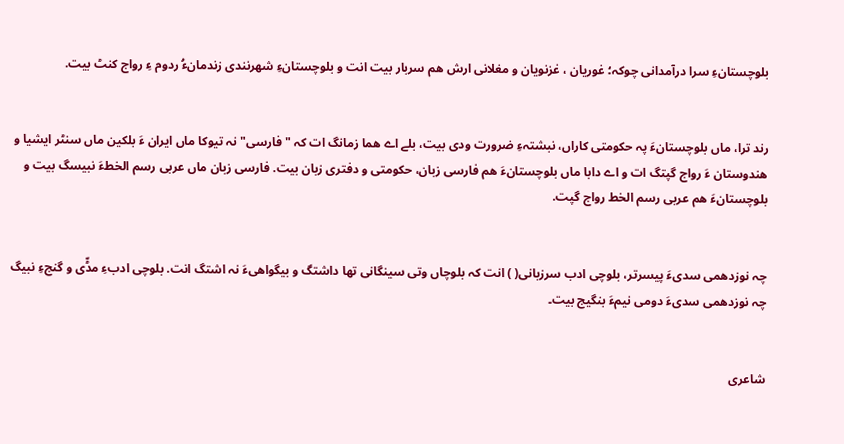بلوچستانءِ سرا درآمدانی چوکہ؛ غوریان ، غزنویان و مغلانی ارش ھم سربار بیت انت و بلوچستانءِ شھرنندی زندمانءُ ردوم ءِ رواج کنٹ بیت.


رند ترا، ماں بلوچستانءَ پہ حکومتی کاراں، نبشتہءِ ضرورت ودی بیت، بلے اے ھما زمانگ ات کہ "فارسی" نہ تیوکا ماں ایران ءَ بلکین ماں سنٹر ایشیا و ھندوستان ءَ رواج گپتگ ات و اے دابا ماں بلوچستانءَ ھم فارسی زبان، حکومتی و دفتری زبان بیت. فارسی زبان ماں عربی رسم الخطءَ نبیسگ بیت و بلوچستانءَ ھم عربی رسم الخط رواج گپت.


چہ نوزدھمی سدیءَ پیسرتر، بلوچی ادب سرزبانی( ) انت کہ بلوچاں وتی سینگانی تھا داشتگ و بیگواھیءَ نہ اشتگ انت. بلوچی ادبءِ مڈّی و گنجءِ نبیگ چہ نوزدھمی سدیءَ دومی نیمءَ بنگیج بیت۔


شاعری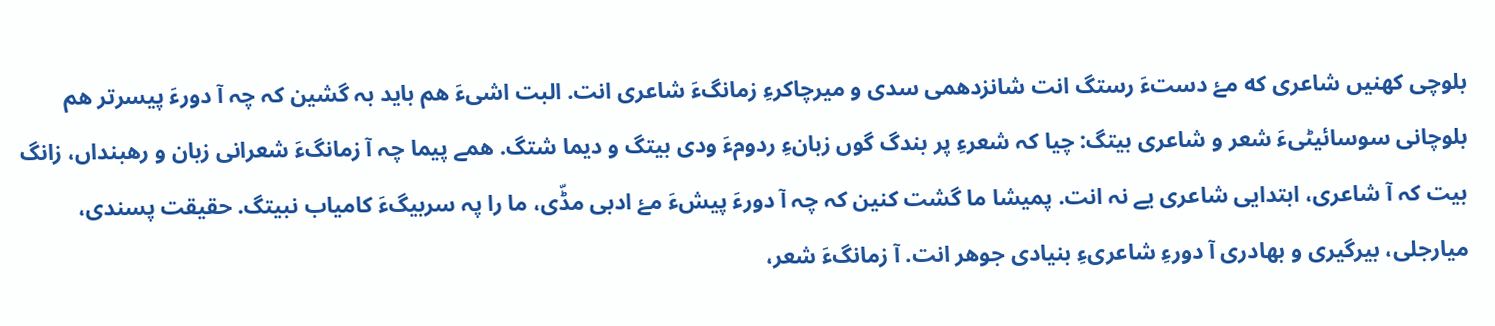بلوچی کھنیں شاعری که مۓ دستءَ رستگ انت شانزدھمی سدی و میرچاکرءِ زمانگءَ شاعری انت. البت اشیءَ ھم باید بہ گشین کہ چہ آ دورءَ پیسرتر ھم بلوچانی سوسائیٹیءَ شعر و شاعری بیتگ: چیا کہ شعرءِ پر بندگ گوں زبانءِ ردومءَ ودی بیتگ و دیما شتگ. ھمے پیما چہ آ زمانگءَ شعرانی زبان و رھبنداں، زانگ بیت کہ آ شاعری، ابتدايی شاعری يے نہ انت. پمیشا ما گشت کنین کہ چہ آ دورءَ پیشءَ مۓ ادبی مڈّی، ما را پہ سربیگءَ کامیاب نبیتگ. حقیقت پسندی، میارجلی، بیرگیری و بھادری آ دورءِ شاعریءِ بنیادی جوھر انت. آ زمانگءَ شعر،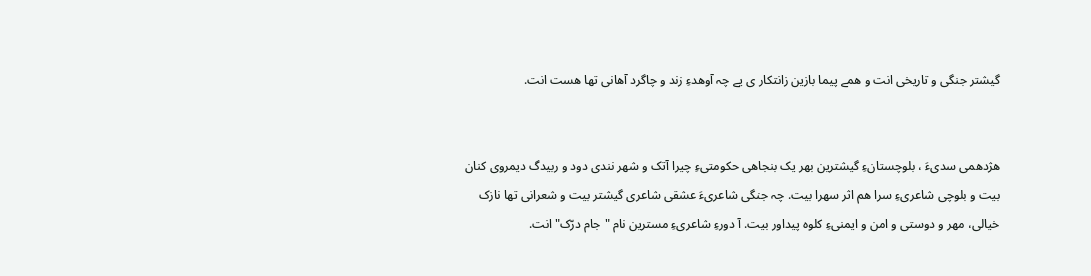گیشتر جنگی و تاریخی انت و ھمے پیما بازین زانتکار ی يے چہ آوھدءِ زند و چاگرد آھانی تھا ھست انت.


ھژدھمی سدیءَ ، بلوچستانءِ گیشترین بھر یک بنجاھی حکومتیءِ چیرا آتک و شھر نندی دود و ربیدگ دیمروی کنان بیت و بلوچی شاعریءِ سرا ھم اثر سھرا بیت. چہ جنگی شاعریءَ عشقی شاعری گیشتر بیت و شعرانی تھا نازک خیالی، مھر و دوستی و امن و ایمنیءِ کلوہ پیداور بیت. آ دورءِ شاعریءِ مسترین نام "جام درّک" انت.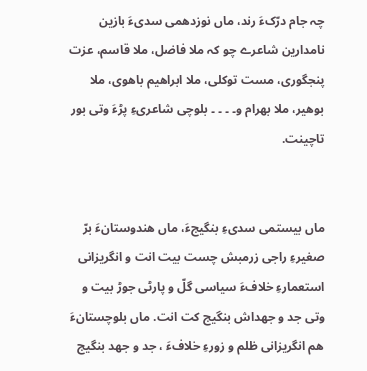چہ جام درّکءَ رند، ماں نوزدھمی سدیءَ بازین نامدارین شاعرے چو کہ ملا فاضل، ملا قاسم، عزت پنجگوری، مست توکلی، ملا ابراھیم باھوی، ملا بوھیر، ملا بھرام و۔ ۔ ۔ ۔ بلوچی شاعریءِ پڑءَ وتی بور تاچینت.


ماں بیستمی سدیءِ بنگیجءَ، ماں ھندوستانءَ برّ صغیرءِ راجی زرمبش چست بیت انت و انگریزانی استعمارءِ خلافءَ سیاسی گلّ و پارٹی جوڑ بیت و وتی جد و جھداش بنگیج کت انت. ماں بلوچستانءَ ھم انگریزانی ظلم و زورءِ خلافءَ ، جد و جھد بنگیج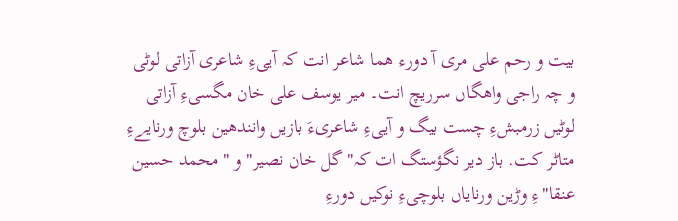بیت و رحم علی مری آ دورء ھما شاعر انت کہ آییءِ شاعری آزاتی لوٹی و چہ راجی واھگاں سرریچ انت۔ میر یوسف علی خان مگسیءِ آزاتی لوٹیں زرمبشءِ چست بیگ و آییءِ شاعریءَ بازیں وانندھین بلوچ ورنایےءِ متاٹر کت. باز دیر نگؤستگ ات کہ" گل خان نصیر" و "محمد حسین عنقا"ءِ وڑین ورنایاں بلوچیءِ نوکیں دورءِ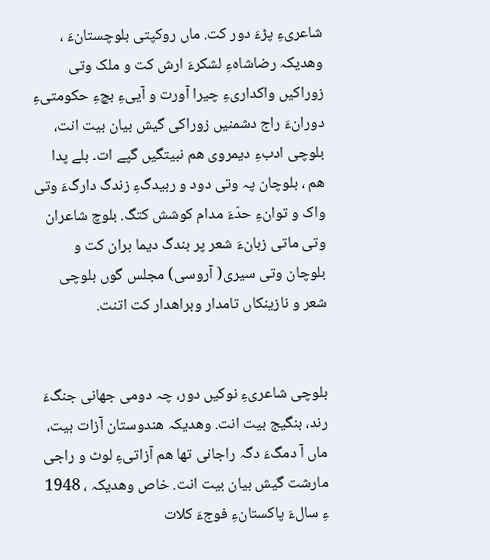شاعریءِ پڑءَ دور کت. ماں روکپتی بلوچستانءَ ، وھدیکہ رضاشاہءِ لشکرءَ ارش کت و ملک وتی زوراکیں واکداریءِ چیرا آورت و آییءِ بچءِ حکومتیءِ دورانءَ راج دشمنیں زوراکی گیش بیان بیت انت، بلوچی ادبءِ دیمروی ھم نبیتگیں گپے ات۔ بلے پدا ھم ، بلوچان پہ وتی دود و ربیدگءِ زندگ دارگءَ وتی واک و توانءِ حدّءَ مدام کوشش کتگ. بلوچ شاعران وتی ماتی زبانءَ شعر پر بندگ دیما بران کت و بلوچان وتی سیری( آروسی) مجلس گوں بلوچی شعر و نازینکاں تامدار وبراھدار کت اتنت.


بلوچی شاعریءِ نوکیں دور، چہ دومی جھانی جنگءَ رند، بنگیج بیت انت. وھدیکہ ھندوستان آزات بیت، ماں آ دمگءَ دگہ راجانی تھا ھم آزاتیءِ لوٹ و راجی مارشت گیش بیان بیت انت. خاص وھدیکہ ، 1948 ءِ سالءَ پاکستانءِ فوجءَ کلات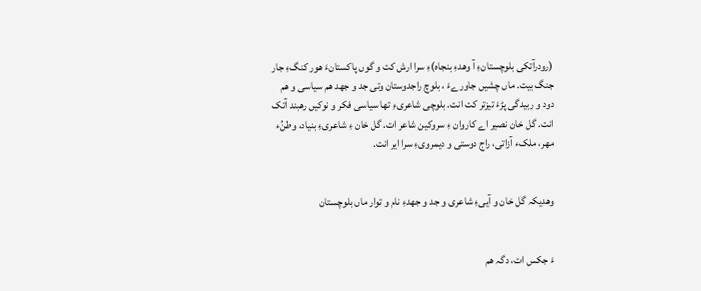(رودرآتکی بلوچستانءِ آ وھدءِ بنجاہ)ءِ سرا ارش کت و گوں پاکستانءَ ھور کنگءِ جار جنگ بیت. ماں چشیں جاورےءَ ، بلوچ راجدوستان وتی جد و جھد ھم سیاسی و ھم دود و ربیدگی پڑءَ تیزتر کت انت. بلوچی شاعریءِ تھا سیاسی فکر و نوکیں رھبند آتک انت. گل خان نصیر اے کاروان ءِ سروکین شاعر ات. گل خان ءِ شاعریءِ بنیاد، وطنُء مھر، ملکء آزاتی، راج دوستی و دیمرویءِ سرا ایر انت.


وھدیکہ گل خان و آییءِ شاعری و جد و جھدءِ نام و توار ماں بلوچستان


ءَ جکس ات، دگہ ھم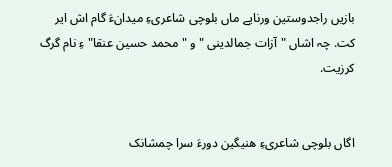بازیں راجدوستین ورنایے ماں بلوچی شاعریءِ میدانءَ گام اش ایر کت. چہ اشاں "آزات جمالدینی " و " محمد حسین عنقا" ءِ نام گرگ کرزیت.


اگاں بلوچی شاعریءِ ھنیگین دورءَ سرا چمشانک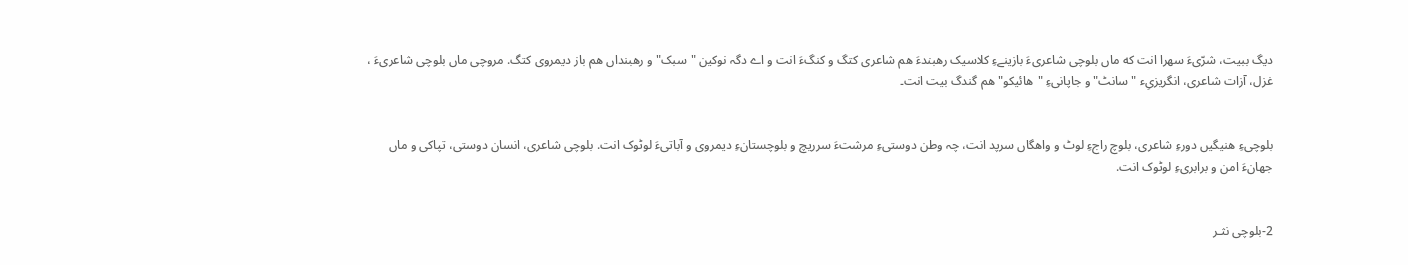دیگ ببیت، شرّیءَ سھرا انت که ماں بلوچی شاعریءَ بازینےءِ کلاسیک رھبندءَ ھم شاعری کتگ و کنگءَ انت و اے دگہ نوکین "سبک" و رھبنداں ھم باز دیمروی کتگ. مروچی ماں بلوچی شاعریءَ ، غزل، آزات شاعری، انگریزیِء "سانٹ" و جاپانیءِ "ھائیکو" ھم گندگ بیت انت۔


بلوچیءِ ھنیگیں دورءِ شاعری، بلوچ راجءِ لوٹ و واھگاں سرپد انت، چہ وطن دوستیءِ مرشتءَ سرریچ و بلوچستانءِ دیمروی و آباتیءَ لوٹوک انت. بلوچی شاعری، انسان دوستی، تپاکی و ماں جھانءَ امن و برابریءِ لوٹوک انت.


2-بلوچی نثـر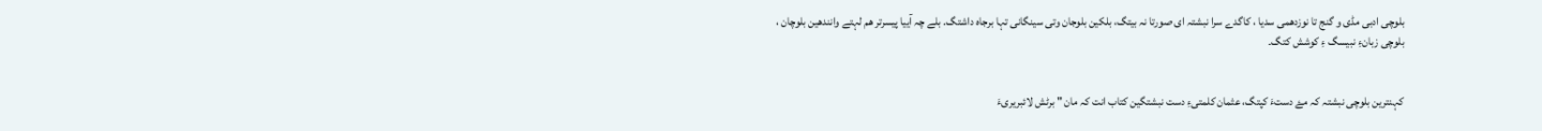بلوچی ادبی مڈی و گنج تا نوزدهمی سدیا ، کاگدے سرا نبشتہ ای صورتا نہ بیتگ، بلکین بلوجان وتی سینگانی تہا برجاہ داشتگ. بلے چہ آيیا پیسرتر هم لہتے وانندهین بلوچان ، بلوچی زبانءِ نبیسگ ءِ کوشش کتگ۔


کہنترین بلوچی نبشتہ کہ مۓ دستءَ کپتگ، عثمان کلمتیءِ دست نبشتگین کتاب انت کہ مان " برٹش لائبریریءَ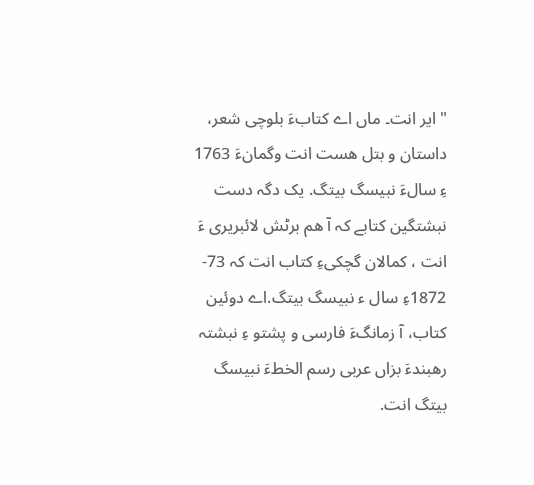" ایر انت۔ ماں اے کتابءَ بلوچی شعر، داستان و بتل هست انت وگمانءَ 1763 ءِ سالءَ نبیسگ بیتگ. یک دگہ دست نبشتگین کتابے کہ آ هم برٹش لائبریری ءَ انت ، کمالان گچکیءِ کتاب انت کہ 73- 1872ءِ سال ء نبیسگ بیتگ.اے دوئین کتاب، آ زمانگءَ فارسی و پشتو ءِ نبشتہ رهبندءَ بزاں عربی رسم الخطءَ نبیسگ بیتگ انت.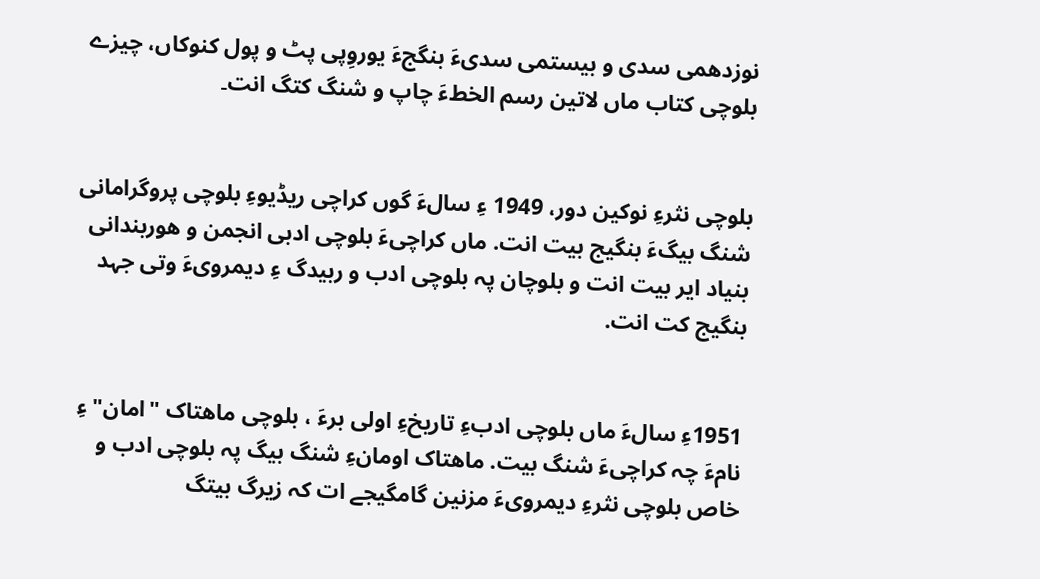نوزدهمی سدی و بیستمی سدیءَ بنگجءَ یوروِپی پٹ و پول کنوکاں، چیزے بلوچی کتاب ماں لاتین رسم الخطءَ چاپ و شنگ کتگ انت۔


بلوچی نثرءِ نوکین دور، 1949 ءِ سالءَ گوں کراچی ریڈیوءِ بلوچی پروگرامانی شنگ بیگءَ بنگیج بیت انت. ماں کراچیءَ بلوچی ادبی انجمن و هوربندانی بنیاد ایر بیت انت و بلوچان پہ بلوچی ادب و ربیدگ ءِ دیمرویءَ وتی جہد بنگیج کت انت.


1951ءِ سالءَ ماں بلوچی ادبءِ تاریخءِ اولی برءَ ، بلوچی ماهتاک "امان"ءِ نامءَ چہ کراچیءَ شنگ بیت. ماهتاک اومانءِ شنگ بیگ پہ بلوچی ادب و خاص بلوچی نثرءِ دیمرویءَ مزنین گامگیجے ات کہ زیرگ بیتگ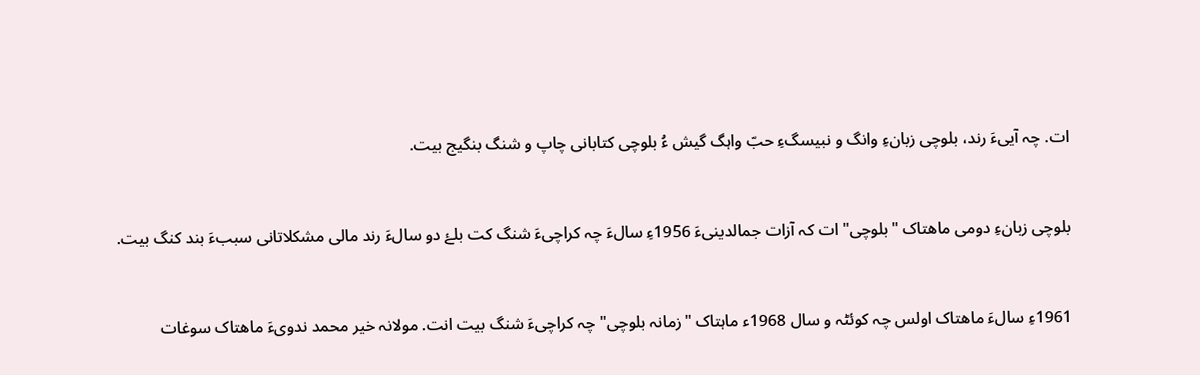ات. چہ آییءَ رند، بلوچی زبانءِ وانگ و نبیسگءِ حبّ واہگ گیش ءُ بلوچی کتابانی چاپ و شنگ بنگیج بیت.


بلوچی زبانءِ دومی ماهتاک "بلوچی" ات کہ آزات جمالدینیءَ 1956ءِ سالءَ چہ کراچیءَ شنگ کت بلۓ دو سالءَ رند مالی مشکلاتانی سببءَ بند کنگ بیت.


1961ءِ سالءَ ماهتاک اولس چہ کوئٹہ و سال 1968ء ماہتاک "زمانہ بلوچی" چہ کراچیءَ شنگ بیت انت. مولانہ خیر محمد ندویءَ ماهتاک سوغات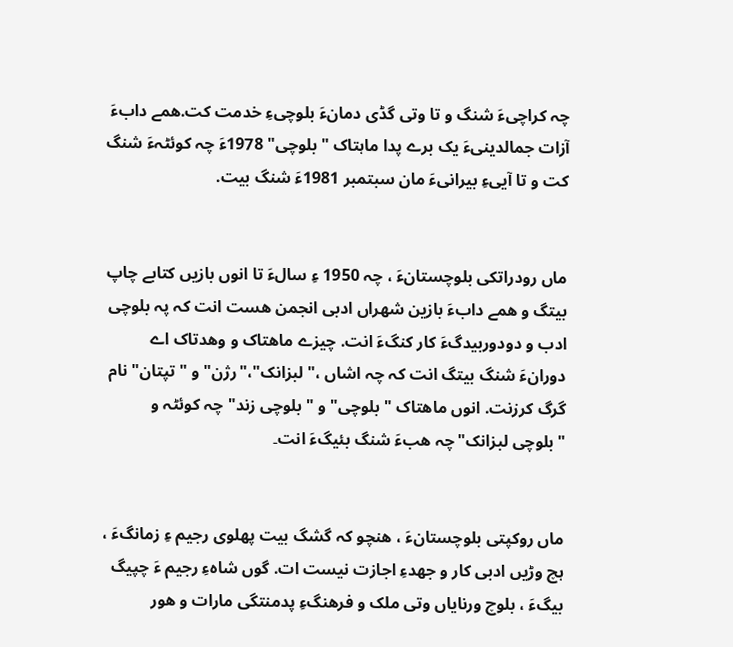چہ کراچیءَ شنگ و تا وتی گڈی دمانءَ بلوچیءِ خدمت کت.همے دابءَ آزات جمالدینیءَ یک برے پدا ماہتاک "بلوچی" 1978ءَ چہ کوئٹہءَ شنگ کت و تا آییءِ بیرانیءَ مان سبتمبر 1981ءَ شنگ بیت.


ماں رودراتکی بلوچستانءَ ، چہ 1950 ءِ سالءَ تا انوں بازیں کتابے چاپ بیتگ و همے دابءَ بازین شهراں ادبی انجمن هست انت کہ پہ بلوچی ادب و دودوربیدگءَ کار کنگءَ انت. چیزے ماهتاک و وهدتاک اے دورانءَ شنگ بیتگ انت کہ چہ اشاں ،" لبزانک"،"رژن" و "تپتان" نام گرگ کرزنت. انوں ماهتاک "بلوچی" و "بلوچی زند" چہ کوئٹہ و "بلوچی لبزانک"چہ هبءَ شنگ بئیگءَ انت۔


ماں روکپتی بلوچستانءَ ، هنچو کہ گشگ بیت پهلوی رجیم ءِ زمانگءَ ، ہچ وڑیں ادبی کار و جهدءِ اجازت نیست ات. گوں شاہءِ رجیم ءَ چپیگ بیگءَ ، بلوچ ورنایاں وتی ملک و فرهنگءِ پدمنتگی مارات و هور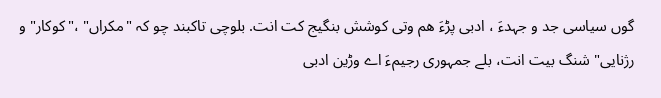گوں سیاسی جد و جہدءَ ، ادبی پڑءَ هم وتی کوشش بنگیج کت انت. بلوچی تاکبند چو کہ "مکراں" ،"کوکار" و رژنایی" شنگ بیت انت، بلے جمہوری رجیمءَ اے وڑین ادبی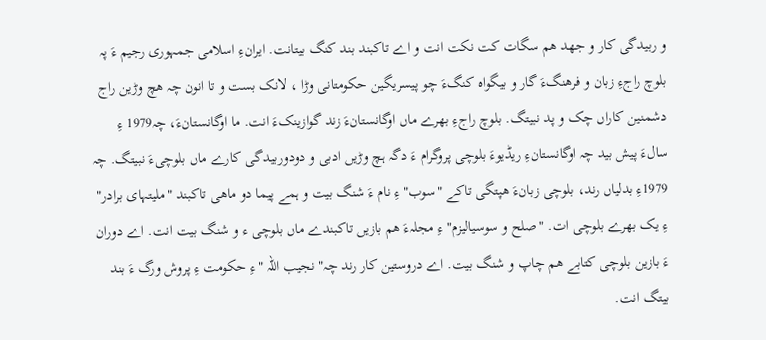و ربیدگی کار و جهد هم سگات کت نکت انت و اے تاکبند بند کنگ بیتانت. ایرانءِ اسلامی جمہوری رجیم ءَ پہ بلوچ راجءِ زبان و فرهنگءَ گار و بیگواہ کنگءَ چو پیسریگین حکومتانی وڑا ، لانک بست و تا انون چہ هچ وڑین راج دشمنین کاراں چک و پد نبیتگ. بلوچ راجءِ بهرے ماں اوگانستانءَ زند گوازینکءَ انت. ما اوگانستانءَ، چہ1979 ءِ سالءَ پیش بید چہ اوگانستانءِ ریڈیوءَ بلوچی پروگرام ءَ دگہ ہچ وڑیں ادبی و دودوربیدگی کارے ماں بلوچیءَ نبیتگ. چہ 1979ءِ بدلیاں رند، بلوچی زبانءَ هپتگی تاکے "سوب" ءِ نام ءَ شنگ بیت و ہمے پیما دو ماهی تاکبند "ملیتہای برادر" ءِ یک بهرے بلوچی ات. "صلح و سوسیالیزم" ءِ مجلہءَ هم بازیں تاکبندے ماں بلوچی ء و شنگ بیت انت. اے دوران ءَ بازین بلوچی کتابے هم چاپ و شنگ بیت. اے دروستین کار رند چہ" نجیب اللہ "ءِ حکومت ءِ پروش ورگ ءَ بند بیتگ انت.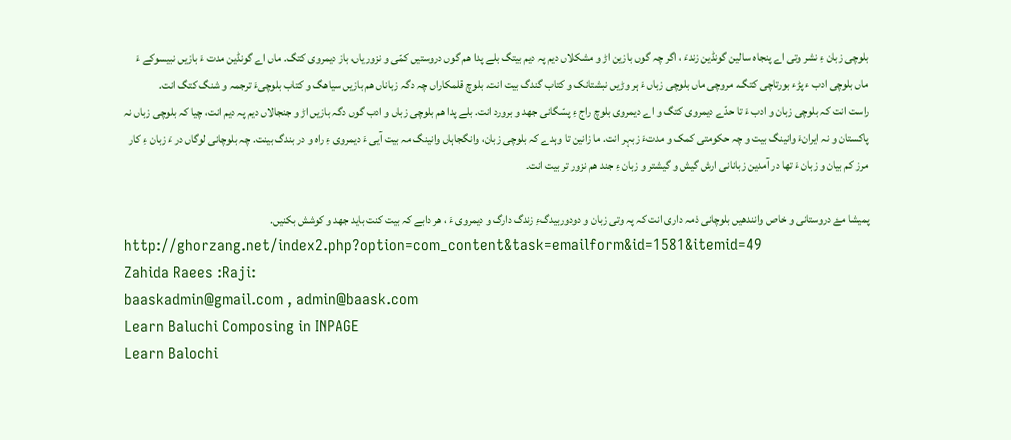بلوچی زبان ءِ نشر وتی اے پنجاہ سالین گونڈین زندءَ ، اگر چہ گوں بازین اڑ و مشکلاں دیم پہ دیم بیتگ بلے پدا هم گوں دروستیں کمّی و نزوریاں، باز دیمروی کتگ. ماں اے گونڈین مدت ءَ بازیں نبیسوکے ءَ ماں بلوچی ادب ء پڑء بورتاچی کتگ. مروچی ماں بلوچی زباں ءَ ہر وڑیں نبشتانک و کتاب گندگ بیت انت. بلوچ قلمکاراں چہ دگہ زباناں هم بازیں سیاهگ و کتاب بلوچیءَ ترجمہ و شنگ کتگ انت.
راست انت کہ بلوچی زبان و ادب ءَ تا حدّے دیمروی کتگ و اے دیمروی بلوچ راج ءِ پسّگانی جهد و برورد انت. بلے پدا هم بلوچی زباں و ادب گوں دگہ بازیں اڑ و جنجالاں دیم پہ دیم انت، چیا کہ بلوچی زباں نہ پاکستان و نہ ایرانءَ وانینگ بیت و چہ حکومتی کمک و مدتءَ زبہر انت. ما زانین تا وہدے کہ بلوچی زبان، وانگجاہاں وانینگ مہ بیت آیی ءَ دیمروی ءِ راہ و در بندگ بینت. چہ بلوچانی لوگاں در ءَ زبان ءِ کار مرز کم بیان و زبان ءَ تها در آمدین زبانانی ارش گیش و گیشتر و زبان ءِ جند هم نزور تر بیت انت۔

پمیشا مۓ دروستانی و خاص وانندهیں بلوچانی ذمہ داری انت کہ پہ وتی زبان و دودوربیدگءِ زندگ دارگ و دیمروی ءَ ، هر دابے کہ بیت کنت باید جهد و کوشش بکنیں.
http://ghorzang.net/index2.php?option=com_content&task=emailform&id=1581&itemid=49
Zahida Raees :Raji:
baaskadmin@gmail.com , admin@baask.com
Learn Baluchi Composing in INPAGE
Learn Balochi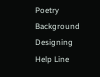Poetry Background Designing
Help Line